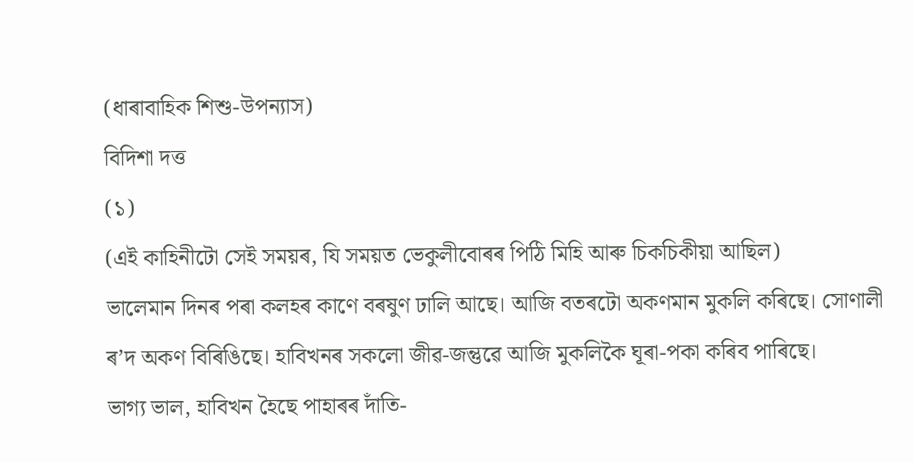(ধাৰাবাহিক শিশু-উপন্যাস)
বিদিশা দত্ত
(১)
(এই কাহিনীটো সেই সময়ৰ, যি সময়ত ভেকুলীবোৰৰ পিঠি মিহি আৰু চিকচিকীয়া আছিল)
ভালেমান দিনৰ পৰা কলহৰ কাণে বৰষুণ ঢালি আছে। আজি বতৰটো অকণমান মুকলি কৰিছে। সোণালী ৰ’দ অকণ বিৰিঙিছে। হাবিখনৰ সকলো জীৱ-জন্তুৱে আজি মুকলিকৈ ঘূৰা-পকা কৰিব পাৰিছে।
ভাগ্য ভাল, হাবিখন হৈছে পাহাৰৰ দাঁতি-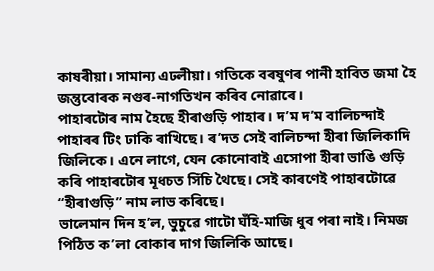কাষৰীয়া। সামান্য এঢলীয়া। গতিকে বৰষুণৰ পানী হাবিত জমা হৈ জন্তুবোৰক নগুৰ-নাগতিখন কৰিব নোৱাৰে।
পাহাৰটোৰ নাম হৈছে হীৰাগুড়ি পাহাৰ। দ’ম দ’ম বালিচন্দাই পাহাৰৰ টিং ঢাকি ৰাখিছে। ৰ’দত সেই বালিচন্দা হীৰা জিলিকাদি জিলিকে। এনে লাগে, যেন কোনোবাই এসোপা হীৰা ভাঙি গুড়ি কৰি পাহাৰটোৰ মূধচত সিঁচি থৈছে। সেই কাৰণেই পাহাৰটোৱে “হীৰাগুড়ি” নাম লাভ কৰিছে।
ভালেমান দিন হ’ল, ভুচুৱে গাটো ঘঁহি-মাজি ধুব পৰা নাই। নিমজ পিঠিত ক’লা বোকাৰ দাগ জিলিকি আছে।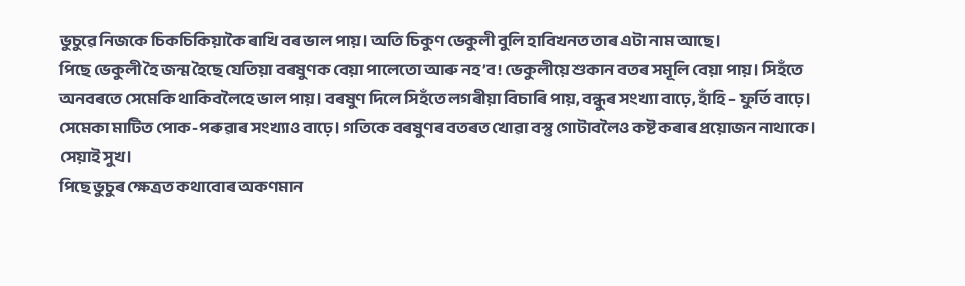ভুচুৱে নিজকে চিকচিকিয়াকৈ ৰাখি বৰ ভাল পায়। অতি চিকুণ ভেকুলী বুলি হাবিখনত তাৰ এটা নাম আছে।
পিছে ভেকুলী হৈ জন্ম হৈছে যেতিয়া বৰষুণক বেয়া পালেতো আৰু নহ’ব! ভেকুলীয়ে শুকান বতৰ সমূলি বেয়া পায়। সিহঁতে অনবৰতে সেমেকি থাকিবলৈহে ভাল পায়। বৰষুণ দিলে সিহঁতে লগৰীয়া বিচাৰি পায়, বন্ধুৰ সংখ্যা বাঢ়ে, হাঁহি – ফুৰ্তি বাঢ়ে। সেমেকা মাটিত পোক-পৰুৱাৰ সংখ্যাও বাঢ়ে। গতিকে বৰষুণৰ বতৰত খোৱা বস্তু গোটাবলৈও কষ্ট কৰাৰ প্ৰয়োজন নাথাকে। সেয়াই সুখ।
পিছে ভুচুৰ ক্ষেত্ৰত কথাবোৰ অকণমান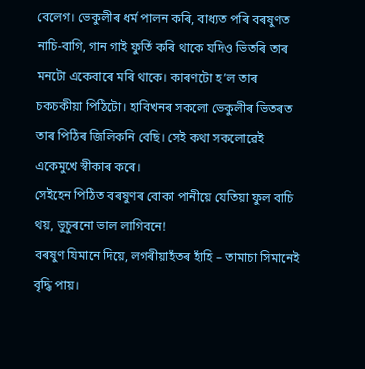বেলেগ। ভেকুলীৰ ধৰ্ম পালন কৰি, বাধ্যত পৰি বৰষুণত নাচি-বাগি, গান গাই ফুৰ্তি কৰি থাকে যদিও ভিতৰি তাৰ মনটো একেবাৰে মৰি থাকে। কাৰণটো হ’ল তাৰ চকচকীয়া পিঠিটো। হাবিখনৰ সকলো ভেকুলীৰ ভিতৰত তাৰ পিঠিৰ জিলিকনি বেছি। সেই কথা সকলোৱেই একেমুখে স্বীকাৰ কৰে।
সেইহেন পিঠিত বৰষুণৰ বোকা পানীয়ে যেতিয়া ফুল বাচি থয়, ভুচুৰনো ভাল লাগিবনে!
বৰষুণ যিমানে দিয়ে, লগৰীয়াহঁতৰ হাঁহি – তামাচা সিমানেই বৃদ্ধি পায়।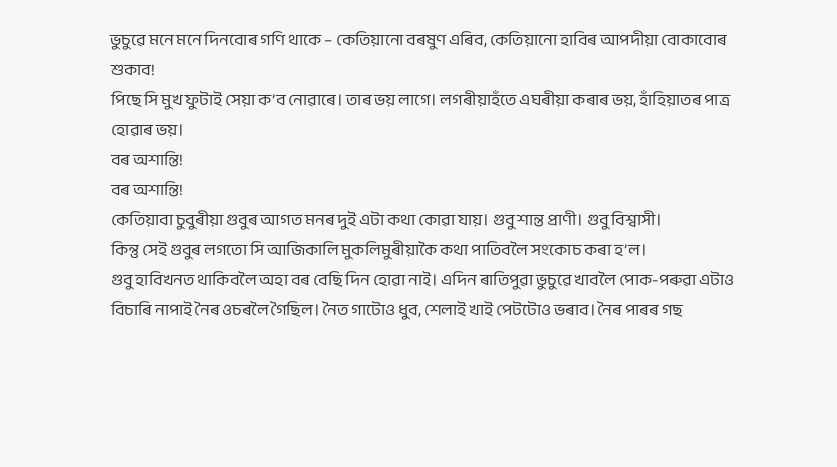ভুচুৱে মনে মনে দিনবোৰ গণি থাকে – কেতিয়ানো বৰষুণ এৰিব, কেতিয়ানো হাবিৰ আপদীয়া বোকাবোৰ শুকাব!
পিছে সি মুখ ফুটাই সেয়া ক’ব নোৱাৰে। তাৰ ভয় লাগে। লগৰীয়াহঁতে এঘৰীয়া কৰাৰ ভয়, হাঁহিয়াতৰ পাত্ৰ হোৱাৰ ভয়।
বৰ অশান্তি!
বৰ অশান্তি!
কেতিয়াবা চুবুৰীয়া গুবুৰ আগত মনৰ দুই এটা কথা কোৱা যায়। গুবু শান্ত প্ৰাণী। গুবু বিশ্বাসী।
কিন্তু সেই গুবুৰ লগতো সি আজিকালি মুকলিমুৰীয়াকৈ কথা পাতিবলৈ সংকোচ কৰা হ’ল।
গুবু হাবিখনত থাকিবলৈ অহা বৰ বেছি দিন হোৱা নাই। এদিন ৰাতিপুৱা ভুচুৱে খাবলৈ পোক-পৰুৱা এটাও বিচাৰি নাপাই নৈৰ ওচৰলৈ গৈছিল। নৈত গাটোও ধুব, শেলাই খাই পেটটোও ভৰাব। নৈৰ পাৰৰ গছ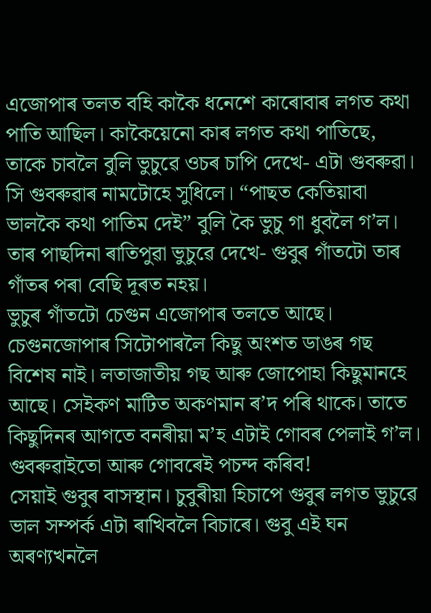এজোপাৰ তলত বহি কাকৈ ধনেশে কাৰোবাৰ লগত কথা পাতি আছিল। কাকৈয়েনো কাৰ লগত কথা পাতিছে, তাকে চাবলৈ বুলি ভুচুৱে ওচৰ চাপি দেখে- এটা গুবৰুৱা।
সি গুবৰুৱাৰ নামটোহে সুধিলে। “পাছত কেতিয়াবা ভালকৈ কথা পাতিম দেই” বুলি কৈ ভুচু গা ধুবলৈ গ’ল।
তাৰ পাছদিনা ৰাতিপুৱা ভুচুৱে দেখে- গুবুৰ গাঁতটো তাৰ গাঁতৰ পৰা বেছি দূৰত নহয়।
ভুচুৰ গাঁতটো চেগুন এজোপাৰ তলতে আছে। চেগুনজোপাৰ সিটোপাৰলৈ কিছু অংশত ডাঙৰ গছ বিশেষ নাই। লতাজাতীয় গছ আৰু জোপোহা কিছুমানহে আছে। সেইকণ মাটিত অকণমান ৰ’দ পৰি থাকে। তাতে কিছুদিনৰ আগতে বনৰীয়া ম’হ এটাই গোবৰ পেলাই গ’ল। গুবৰুৱাইতো আৰু গোবৰেই পচন্দ কৰিব!
সেয়াই গুবুৰ বাসস্থান। চুবুৰীয়া হিচাপে গুবুৰ লগত ভুচুৱে ভাল সম্পৰ্ক এটা ৰাখিবলৈ বিচাৰে। গুবু এই ঘন অৰণ্যখনলৈ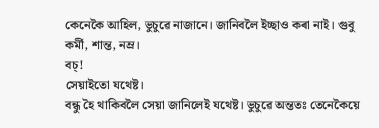কেনেকৈ আহিল, ভুচুৱে নাজানে। জানিবলৈ ইচ্ছাও কৰা নাই। গুবু কৰ্মী, শান্ত, নম্ৰ।
বচ্!
সেয়াইতো যথেষ্ট।
বন্ধু হৈ থাকিবলৈ সেয়া জানিলেই যথেষ্ট। ভুচুৱে অন্ততঃ তেনেকৈয়ে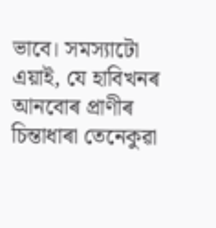ভাবে। সমস্যাটো এয়াই, যে হাবিখনৰ আনবোৰ প্ৰাণীৰ চিন্তাধাৰা তেনেকুৱা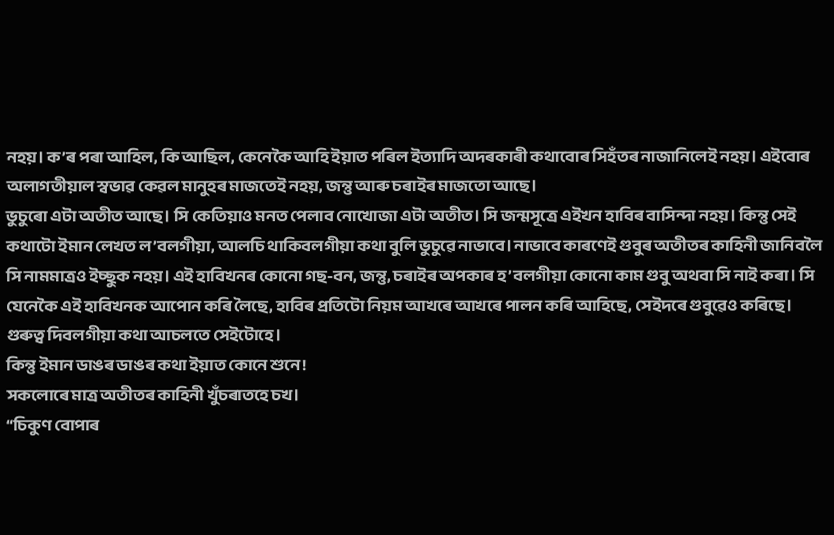নহয়। ক’ৰ পৰা আহিল, কি আছিল, কেনেকৈ আহি ইয়াত পৰিল ইত্যাদি অদৰকাৰী কথাবোৰ সিহঁতৰ নাজানিলেই নহয়। এইবোৰ অলাগতীয়াল স্বভাৱ কেৱল মানুহৰ মাজতেই নহয়, জন্তু আৰু চৰাইৰ মাজতো আছে।
ভুচুৰো এটা অতীত আছে। সি কেতিয়াও মনত পেলাব নোখোজা এটা অতীত। সি জন্মসূত্ৰে এইখন হাবিৰ বাসিন্দা নহয়। কিন্তু সেই কথাটো ইমান লেখত ল’বলগীয়া, আলচি থাকিবলগীয়া কথা বুলি ভুচুৱে নাভাবে। নাভাবে কাৰণেই গুবুৰ অতীতৰ কাহিনী জানিবলৈ সি নামমাত্ৰও ইচ্ছুক নহয়। এই হাবিখনৰ কোনো গছ-বন, জন্তু, চৰাইৰ অপকাৰ হ’বলগীয়া কোনো কাম গুবু অথবা সি নাই কৰা। সি যেনেকৈ এই হাবিখনক আপোন কৰি লৈছে, হাবিৰ প্ৰতিটো নিয়ম আখৰে আখৰে পালন কৰি আহিছে, সেইদৰে গুবুৱেও কৰিছে। গুৰুত্ব দিবলগীয়া কথা আচলতে সেইটোহে।
কিন্তু ইমান ডাঙৰ ডাঙৰ কথা ইয়াত কোনে শুনে!
সকলোৰে মাত্ৰ অতীতৰ কাহিনী খুঁচৰাতহে চখ।
“চিকুণ বোপাৰ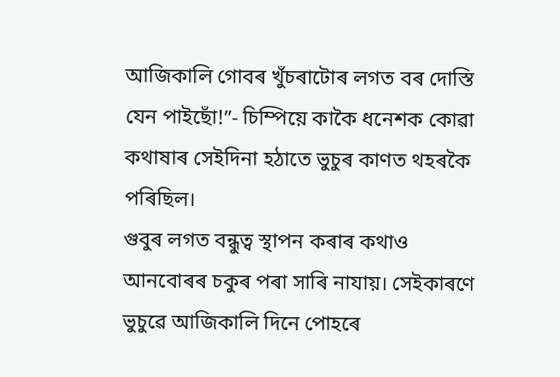আজিকালি গোবৰ খুঁচৰাটোৰ লগত বৰ দোস্তি যেন পাইছোঁ!”- চিম্পিয়ে কাকৈ ধনেশক কোৱা কথাষাৰ সেইদিনা হঠাতে ভুচুৰ কাণত থহৰকৈ পৰিছিল।
গুবুৰ লগত বন্ধুত্ব স্থাপন কৰাৰ কথাও আনবোৰৰ চকুৰ পৰা সাৰি নাযায়। সেইকাৰণে ভুচুৱে আজিকালি দিনে পোহৰে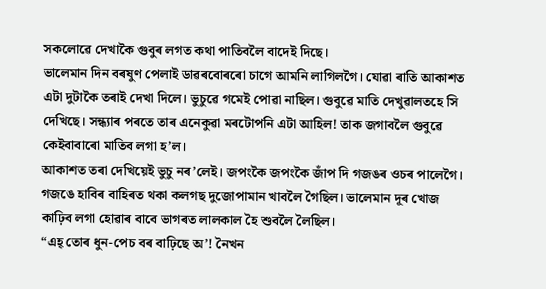সকলোৱে দেখাকৈ গুবুৰ লগত কথা পাতিবলৈ বাদেই দিছে।
ভালেমান দিন বৰষুণ পেলাই ডাৱৰবোৰৰো চাগে আমনি লাগিলগৈ। যোৱা ৰাতি আকাশত এটা দুটাকৈ তৰাই দেখা দিলে। ভুচুৱে গমেই পোৱা নাছিল। গুবুৱে মাতি দেখুৱালতহে সি দেখিছে। সন্ধ্যাৰ পৰতে তাৰ এনেকুৱা মৰটোপনি এটা আহিল! তাক জগাবলৈ গুবুৱে কেইবাবাৰো মাতিব লগা হ’ল।
আকাশত তৰা দেখিয়েই ভুচু নৰ’লেই। জপংকৈ জপংকৈ জাঁপ দি গজঙৰ ওচৰ পালেগৈ। গজঙে হাবিৰ বাহিৰত থকা কলগছ দুজোপামান খাবলৈ গৈছিল। ভালেমান দূৰ খোজ কাঢ়িব লগা হোৱাৰ বাবে ভাগৰত লালকাল হৈ শুবলৈ লৈছিল।
“এহ্ তোৰ ধুন-পেচ বৰ বাঢ়িছে অ’! নৈখন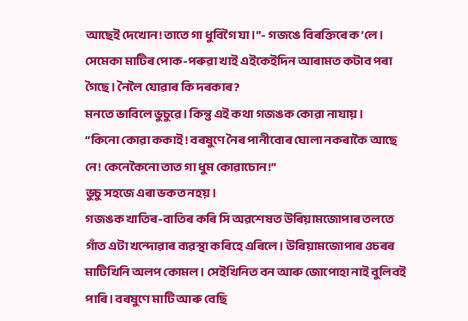আছেই দেখোন! তাতে গা ধুবিগৈ যা।”- গজঙে বিৰক্তিৰে ক’লে।
সেমেকা মাটিৰ পোক-পৰুৱা খাই এইকেইদিন আৰামত কটাব পৰা গৈছে। নৈলৈ যোৱাৰ কি দৰকাৰ?
মনতে ভাবিলে ভুচুৱে। কিন্তু এই কথা গজঙক কোৱা নাযায়।
“কিনো কোৱা ককাই! বৰষুণে নৈৰ পানীবোৰ ঘোলা নকৰাকৈ আছে নে! কেনেকৈনো তাত গা ধুম কোৱাচোন!”
ভুচু সহজে এৰা ভকত নহয়।
গজঙক খাতিৰ-বাতিৰ কৰি সি অৱশেষত উৰিয়ামজোপাৰ তলতে গাঁত এটা খন্দোৱাৰ ব্যৱস্থা কৰিহে এৰিলে। উৰিয়ামজোপাৰ ওচৰৰ মাটিখিনি অলপ কোমল। সেইখিনিত বন আৰু জোপোহা নাই বুলিবই পাৰি। বৰষুণে মাটি আৰু বেছি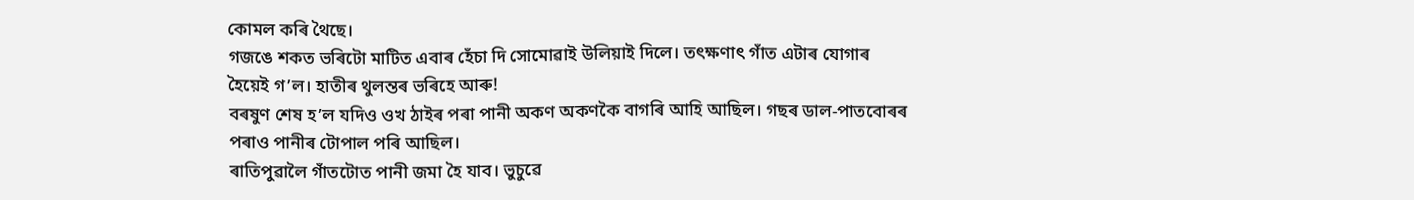কোমল কৰি থৈছে।
গজঙে শকত ভৰিটো মাটিত এবাৰ হেঁচা দি সোমোৱাই উলিয়াই দিলে। তৎক্ষণাৎ গাঁত এটাৰ যোগাৰ হৈয়েই গ’ল। হাতীৰ থুলন্তৰ ভৰিহে আৰু!
বৰষুণ শেষ হ’ল যদিও ওখ ঠাইৰ পৰা পানী অকণ অকণকৈ বাগৰি আহি আছিল। গছৰ ডাল-পাতবোৰৰ পৰাও পানীৰ টোপাল পৰি আছিল।
ৰাতিপুৱালৈ গাঁতটোত পানী জমা হৈ যাব। ভুচুৱে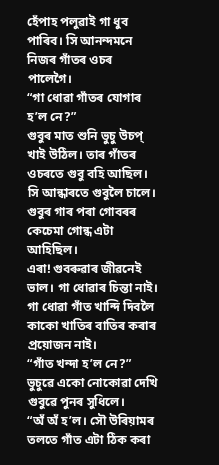হেঁপাহ পলুৱাই গা ধুব পাৰিব। সি আনন্দমনে নিজৰ গাঁতৰ ওচৰ পালেগৈ।
“গা ধোৱা গাঁতৰ যোগাৰ হ’ল নে?”
গুবুৰ মাত শুনি ভুচু উচপ্ খাই উঠিল। তাৰ গাঁতৰ ওচৰতে গুবু বহি আছিল। সি আন্ধাৰতে গুবুলৈ চালে। গুবুৰ গাৰ পৰা গোবৰৰ কেচেমা গোন্ধ এটা আহিছিল।
এৰা! গুবৰুৱাৰ জীৱনেই ভাল। গা ধোৱাৰ চিন্তা নাই। গা ধোৱা গাঁত খান্দি দিবলৈ কাকো খাতিৰ বাতিৰ কৰাৰ প্ৰয়োজন নাই।
“গাঁত খন্দা হ’ল নে?”
ভুচুৱে একো নোকোৱা দেখি গুবুৱে পুনৰ সুধিলে।
“অঁ অঁ হ’ল। সৌ উৰিয়ামৰ তলতে গাঁত এটা ঠিক কৰা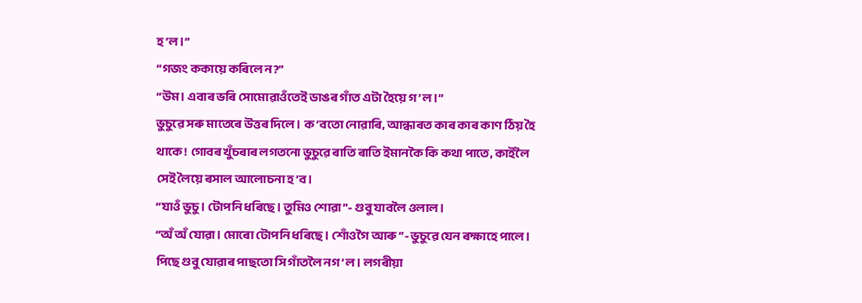হ’ল।”
“গজং ককায়ে কৰিলে ন?”
“উম। এবাৰ ভৰি সোমোৱাওঁতেই ডাঙৰ গাঁত এটা হৈয়ে গ’ল।”
ভুচুৱে সৰু মাতেৰে উত্তৰ দিলে। ক’বতো নোৱাৰি, আন্ধাৰত কাৰ কাৰ কাণ ঠিয় হৈ থাকে! গোবৰ খুঁচৰাৰ লগতনো ভুচুৱে ৰাতি ৰাতি ইমানকৈ কি কথা পাতে, কাইলৈ সেই লৈয়ে ৰসাল আলোচনা হ’ব।
“যাওঁ ভুচু। টোপনি ধৰিছে। তুমিও শোৱা”- গুবু যাবলৈ ওলাল।
“অঁ অঁ যোৱা। মোৰো টোপনি ধৰিছে। শোঁওগৈ আৰু”- ভুচুৱে যেন ৰক্ষাহে পালে।
পিছে গুবু যোৱাৰ পাছতো সি গাঁতলৈ নগ’ল। লগৰীয়া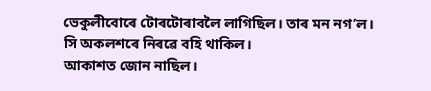ভেকুলীবোৰে টোৰটোৰাবলৈ লাগিছিল। তাৰ মন নগ’ল। সি অকলশৰে নিৰৱে বহি থাকিল।
আকাশত জোন নাছিল।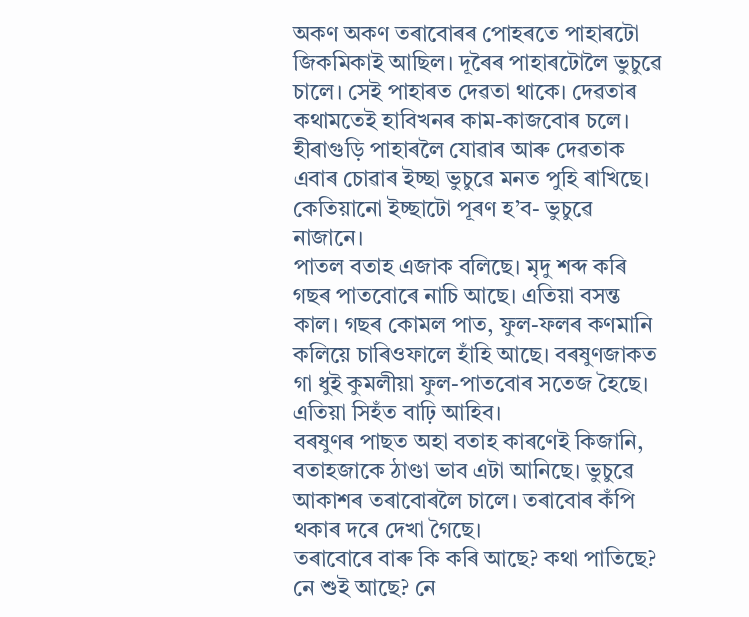অকণ অকণ তৰাবোৰৰ পোহৰতে পাহাৰটো জিকমিকাই আছিল। দূৰৈৰ পাহাৰটোলৈ ভুচুৱে চালে। সেই পাহাৰত দেৱতা থাকে। দেৱতাৰ কথামতেই হাবিখনৰ কাম-কাজবোৰ চলে। হীৰাগুড়ি পাহাৰলৈ যোৱাৰ আৰু দেৱতাক এবাৰ চোৱাৰ ইচ্ছা ভুচুৱে মনত পুহি ৰাখিছে। কেতিয়ানো ইচ্ছাটো পূৰণ হ’ব- ভুচুৱে নাজানে।
পাতল বতাহ এজাক বলিছে। মৃদু শব্দ কৰি গছৰ পাতবোৰে নাচি আছে। এতিয়া বসন্ত কাল। গছৰ কোমল পাত, ফুল-ফলৰ কণমানি কলিয়ে চাৰিওফালে হাঁহি আছে। বৰষুণজাকত গা ধুই কুমলীয়া ফুল-পাতবোৰ সতেজ হৈছে। এতিয়া সিহঁত বাঢ়ি আহিব।
বৰষুণৰ পাছত অহা বতাহ কাৰণেই কিজানি, বতাহজাকে ঠাণ্ডা ভাব এটা আনিছে। ভুচুৱে আকাশৰ তৰাবোৰলৈ চালে। তৰাবোৰ কঁপি থকাৰ দৰে দেখা গৈছে।
তৰাবোৰে বাৰু কি কৰি আছে? কথা পাতিছে? নে শুই আছে? নে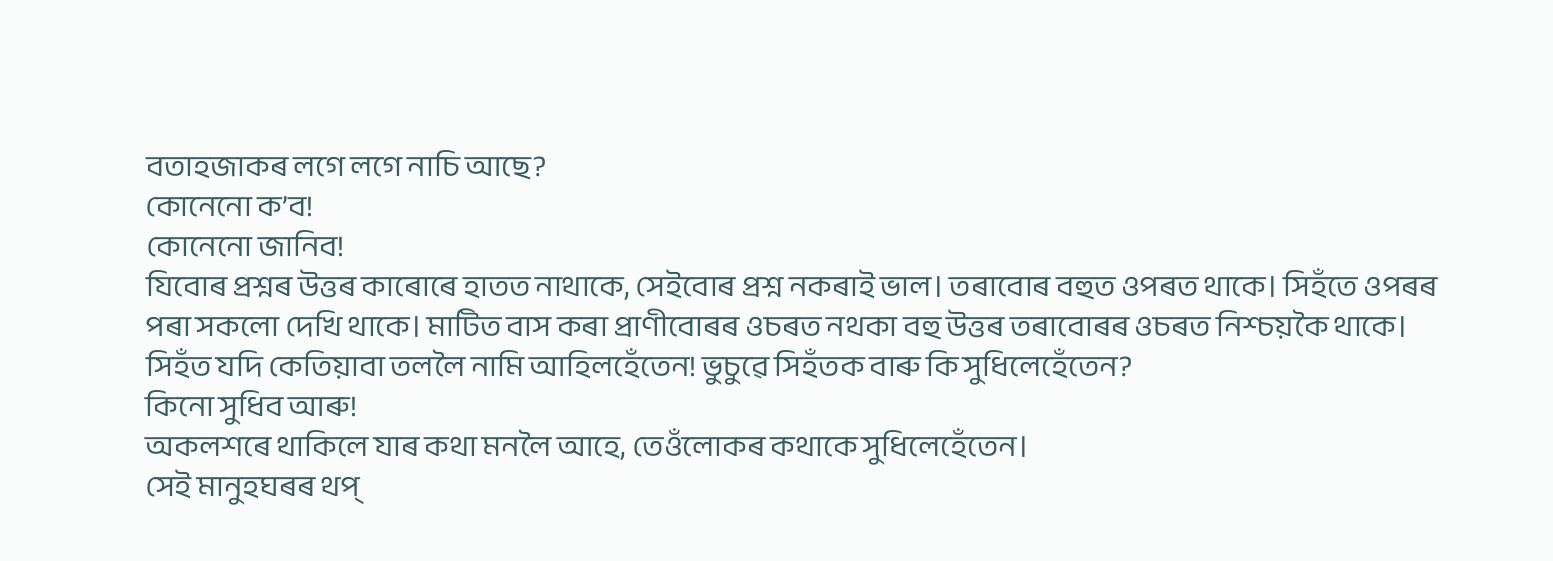বতাহজাকৰ লগে লগে নাচি আছে?
কোনেনো ক’ব!
কোনেনো জানিব!
যিবোৰ প্ৰশ্নৰ উত্তৰ কাৰোৰে হাতত নাথাকে, সেইবোৰ প্ৰশ্ন নকৰাই ভাল। তৰাবোৰ বহুত ওপৰত থাকে। সিহঁতে ওপৰৰ পৰা সকলো দেখি থাকে। মাটিত বাস কৰা প্ৰাণীবোৰৰ ওচৰত নথকা বহু উত্তৰ তৰাবোৰৰ ওচৰত নিশ্চয়কৈ থাকে। সিহঁত যদি কেতিয়াবা তললৈ নামি আহিলহেঁতেন! ভুচুৱে সিহঁতক বাৰু কি সুধিলেহেঁতেন?
কিনো সুধিব আৰু!
অকলশৰে থাকিলে যাৰ কথা মনলৈ আহে, তেওঁলোকৰ কথাকে সুধিলেহেঁতেন।
সেই মানুহঘৰৰ থপ্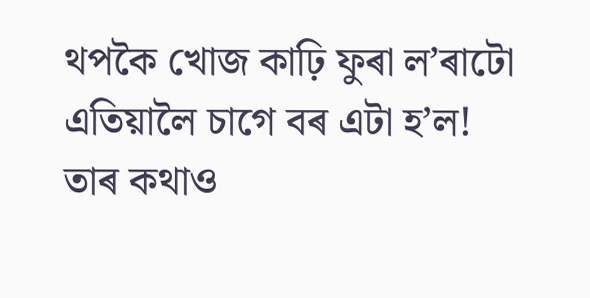থপকৈ খোজ কাঢ়ি ফুৰা ল’ৰাটো এতিয়ালৈ চাগে বৰ এটা হ’ল! তাৰ কথাও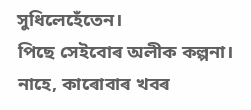সুধিলেহেঁতেন।
পিছে সেইবোৰ অলীক কল্পনা। নাহে, কাৰোবাৰ খবৰ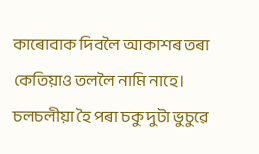কাৰোবাক দিবলৈ আকাশৰ তৰা কেতিয়াও তললৈ নামি নাহে।
চলচলীয়া হৈ পৰা চকু দুটা ভুচুৱে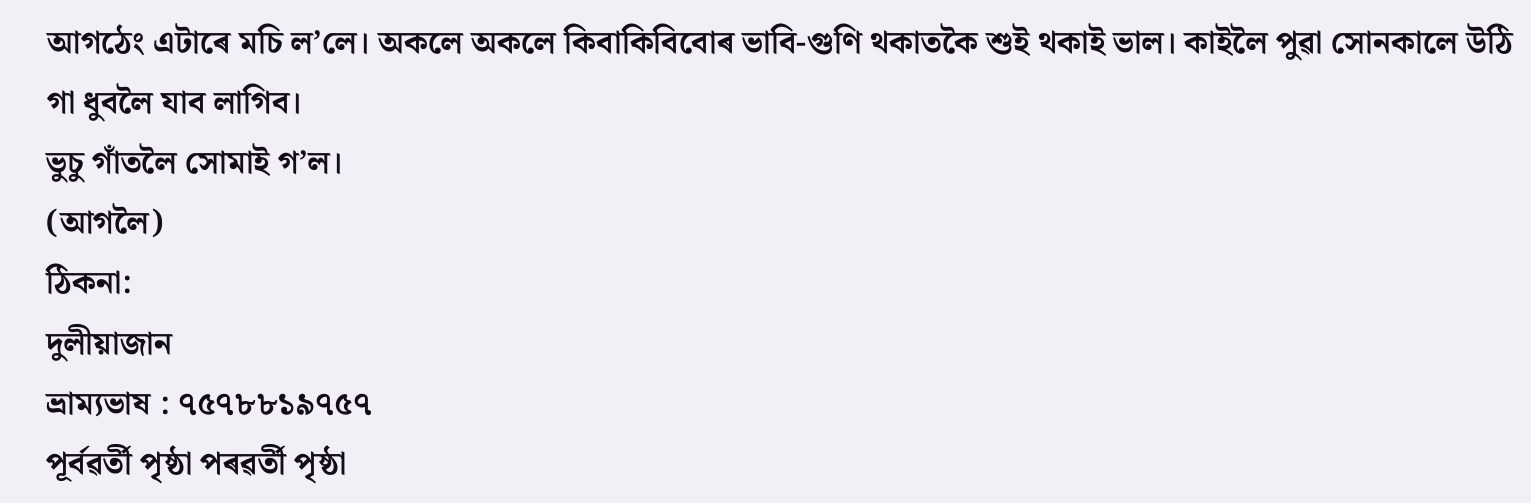আগঠেং এটাৰে মচি ল’লে। অকলে অকলে কিবাকিবিবোৰ ভাবি-গুণি থকাতকৈ শুই থকাই ভাল। কাইলৈ পুৱা সোনকালে উঠি গা ধুবলৈ যাব লাগিব।
ভুচু গাঁতলৈ সোমাই গ’ল।
(আগলৈ)
ঠিকনা:
দুলীয়াজান
ভ্ৰাম্যভাষ : ৭৫৭৮৮১৯৭৫৭
পূৰ্বৱৰ্তী পৃষ্ঠা পৰৱৰ্তী পৃষ্ঠা